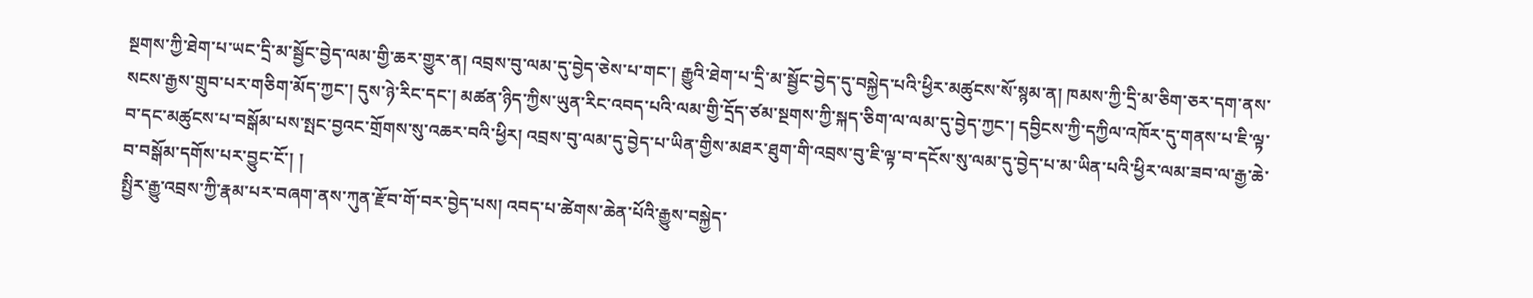སྔགས་ཀྱི་ཐེག་པ་ཡང་དྲི་མ་སྦྱོང་བྱེད་ལམ་གྱི་ཆར་གྱུར་ན། འབྲས་བུ་ལམ་དུ་བྱེད་ཅེས་པ་གང་། རྒྱུའི་ཐེག་པ་དྲི་མ་སྦྱོང་བྱེད་དུ་བསྐྱེད་པའི་ཕྱིར་མཚུངས་སོ་སྙམ་ན། ཁམས་ཀྱི་དྲི་མ་ཅིག་ཅར་དག་ནས་སངས་རྒྱས་གྲུབ་པར་གཅིག་མོད་ཀྱང་། དུས་ཉེ་རིང་དང་། མཚན་ཉིད་ཀྱིས་ཡུན་རིང་འབད་པའི་ལམ་གྱི་དྲོད་ཙམ་སྔགས་ཀྱི་སྐད་ཅིག་ལ་ལམ་དུ་བྱེད་ཀྱང་། དབྱིངས་ཀྱི་དཀྱིལ་འཁོར་དུ་གནས་པ་ཇི་ལྟ་བ་དང་མཚུངས་པ་བསྒོམ་པས་སྤང་བྱའང་གྲོགས་སུ་འཆར་བའི་ཕྱིར། འབྲས་བུ་ལམ་དུ་བྱེད་པ་ཡིན་གྱིས་མཐར་ཐུག་གི་འབྲས་བུ་ཇི་ལྟ་བ་དངོས་སུ་ལམ་དུ་བྱེད་པ་མ་ཡིན་པའི་ཕྱིར་ལམ་ཟབ་ལ་རྒྱ་ཆེ་བ་བསྒོམ་དགོས་པར་བྱུང་ངོ་། །
སྤྱིར་རྒྱུ་འབྲས་ཀྱི་རྣམ་པར་བཞག་ནས་ཀུན་རྫོབ་གོ་བར་བྱེད་པས། འབད་པ་ཚེགས་ཆེན་པོའི་རྒྱུས་བསྐྱེད་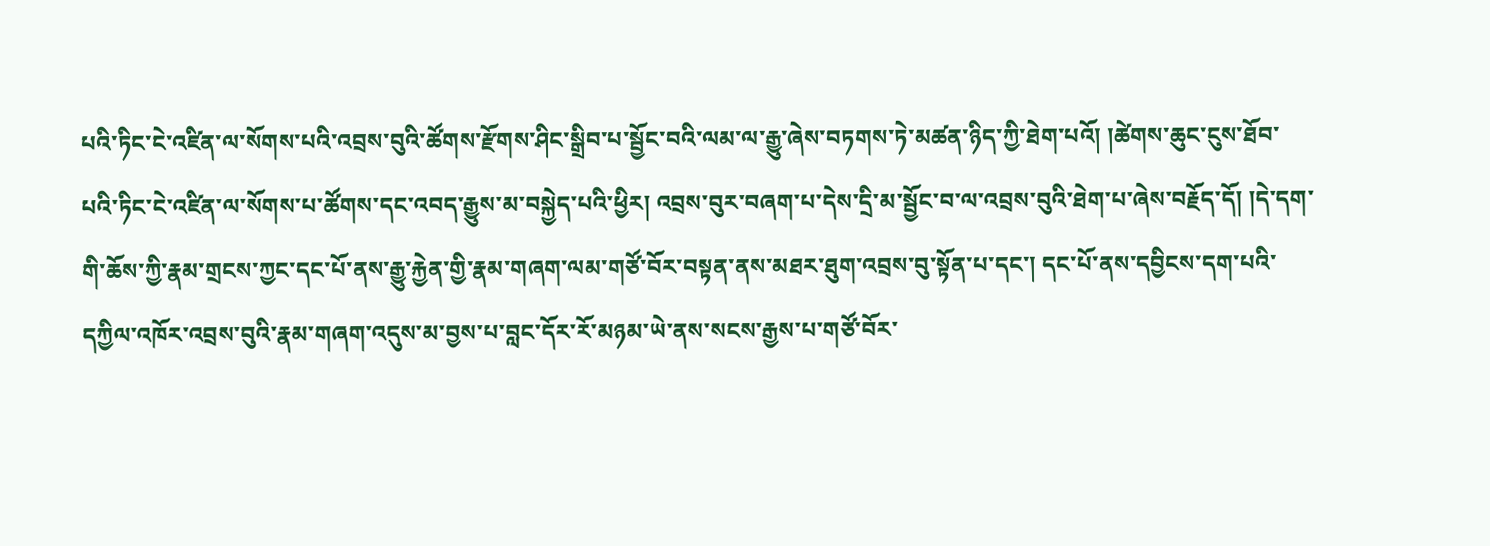པའི་ཏིང་ངེ་འཛིན་ལ་སོགས་པའི་འབྲས་བུའི་ཚོགས་རྫོགས་ཤིང་སྒྲིབ་པ་སྦྱོང་བའི་ལམ་ལ་རྒྱུ་ཞེས་བཏགས་ཏེ་མཚན་ཉིད་ཀྱི་ཐེག་པའོ། །ཚེགས་ཆུང་ངུས་ཐོབ་པའི་ཏིང་ངེ་འཛིན་ལ་སོགས་པ་ཚོགས་དང་འབད་རྒྱུས་མ་བསྐྱེད་པའི་ཕྱིར། འབྲས་བུར་བཞག་པ་དེས་དྲི་མ་སྦྱོང་བ་ལ་འབྲས་བུའི་ཐེག་པ་ཞེས་བརྗོད་དོ། །དེ་དག་གི་ཆོས་ཀྱི་རྣམ་གྲངས་ཀྱང་དང་པོ་ནས་རྒྱུ་རྐྱེན་གྱི་རྣམ་གཞག་ལམ་གཙོ་བོར་བསྟན་ནས་མཐར་ཐུག་འབྲས་བུ་སྟོན་པ་དང་། དང་པོ་ནས་དབྱིངས་དག་པའི་དཀྱིལ་འཁོར་འབྲས་བུའི་རྣམ་གཞག་འདུས་མ་བྱས་པ་བླང་དོར་རོ་མཉམ་ཡེ་ནས་སངས་རྒྱས་པ་གཙོ་བོར་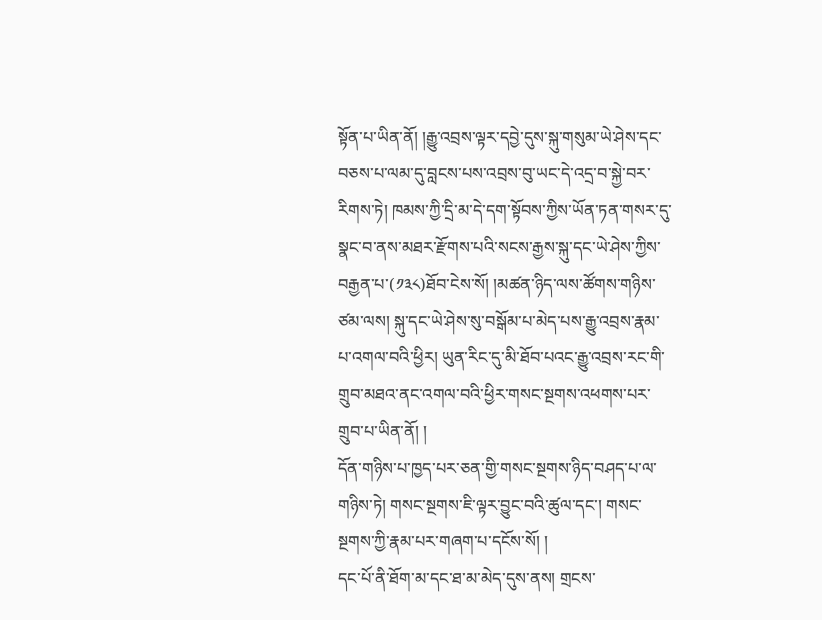སྟོན་པ་ཡིན་ནོ། །རྒྱུ་འབྲས་ལྟར་དབྱེ་དུས་སྐུ་གསུམ་ཡེ་ཤེས་དང་བཅས་པ་ལམ་དུ་བླངས་པས་འབྲས་བུ་ཡང་དེ་འདྲ་བ་སྐྱེ་བར་རིགས་ཏེ། ཁམས་ཀྱི་དྲི་མ་དེ་དག་སྟོབས་ཀྱིས་ཡོན་ཏན་གསར་དུ་སྣང་བ་ནས་མཐར་རྫོགས་པའི་སངས་རྒྱས་སྐུ་དང་ཡེ་ཤེས་ཀྱིས་བརྒྱན་པ་(༡༣༨)ཐོབ་ངེས་སོ། །མཚན་ཉིད་ལས་ཚོགས་གཉིས་ཙམ་ལས། སྐུ་དང་ཡེ་ཤེས་སུ་བསྒོམ་པ་མེད་པས་རྒྱུ་འབྲས་རྣམ་པ་འགལ་བའི་ཕྱིར། ཡུན་རིང་དུ་མི་ཐོབ་པའང་རྒྱུ་འབྲས་རང་གི་གྲུབ་མཐའ་ནང་འགལ་བའི་ཕྱིར་གསང་སྔགས་འཕགས་པར་གྲུབ་པ་ཡིན་ནོ། །
དོན་གཉིས་པ་ཁྱད་པར་ཅན་གྱི་གསང་སྔགས་ཉིད་བཤད་པ་ལ་གཉིས་ཏེ། གསང་སྔགས་ཇི་ལྟར་བྱུང་བའི་ཚུལ་དང་། གསང་སྔགས་ཀྱི་རྣམ་པར་གཞག་པ་དངོས་སོ། །
དང་པོ་ནི་ཐོག་མ་དང་ཐ་མ་མེད་དུས་ནས། གྲངས་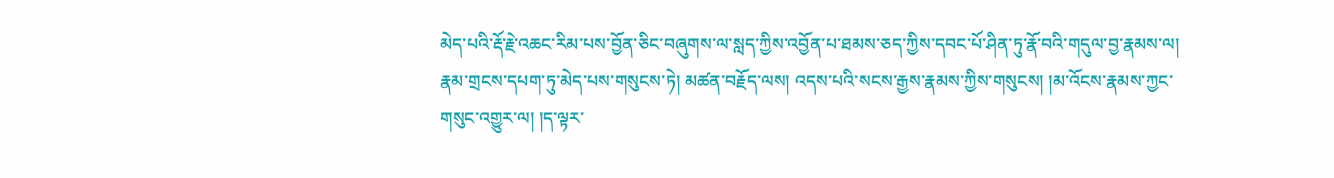མེད་པའི་རྡོ་རྗེ་འཆང་རིམ་པས་བྱོན་ཅིང་བཞུགས་ལ་སླད་ཀྱིས་འབྱོན་པ་ཐམས་ཅད་ཀྱིས་དབང་པོ་ཤིན་ཏུ་རྣོ་བའི་གདུལ་བྱ་རྣམས་ལ། རྣམ་གྲངས་དཔག་ཏུ་མེད་པས་གསུངས་ཏེ། མཚན་བརྗོད་ལས། འདས་པའི་སངས་རྒྱས་རྣམས་ཀྱིས་གསུངས། །མ་འོངས་རྣམས་ཀྱང་གསུང་འགྱུར་ལ། །ད་ལྟར་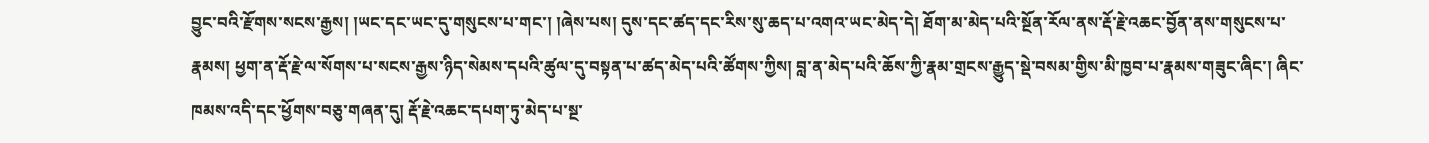བྱུང་བའི་རྫོགས་སངས་རྒྱས། །ཡང་དང་ཡང་དུ་གསུངས་པ་གང་། །ཞེས་པས། དུས་དང་ཚད་དང་རིས་སུ་ཆད་པ་འགའ་ཡང་མེད་དེ། ཐོག་མ་མེད་པའི་སྔོན་རོལ་ནས་རྡོ་རྗེ་འཆང་བྱོན་ནས་གསུངས་པ་རྣམས། ཕྱག་ན་རྡོ་རྗེ་ལ་སོགས་པ་སངས་རྒྱས་ཉིད་སེམས་དཔའི་ཚུལ་དུ་བསྟན་པ་ཚད་མེད་པའི་ཚོགས་ཀྱིས། བླ་ན་མེད་པའི་ཆོས་ཀྱི་རྣམ་གྲངས་རྒྱུད་སྡེ་བསམ་གྱིས་མི་ཁྱབ་པ་རྣམས་གཟུང་ཞིང་། ཞིང་ཁམས་འདི་དང་ཕྱོགས་བཅུ་གཞན་དུ། རྡོ་རྗེ་འཆང་དཔག་ཏུ་མེད་པ་སྔ་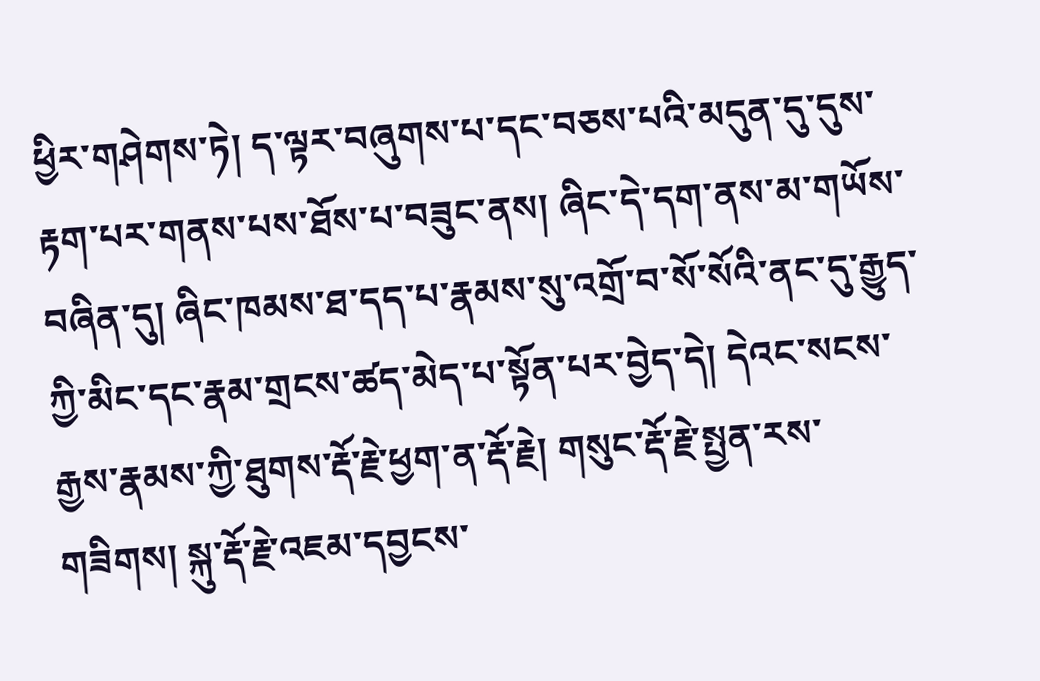ཕྱིར་གཤེགས་ཏེ། ད་ལྟར་བཞུགས་པ་དང་བཅས་པའི་མདུན་དུ་དུས་རྟག་པར་གནས་པས་ཐོས་པ་བཟུང་ནས། ཞིང་དེ་དག་ནས་མ་གཡོས་བཞིན་དུ། ཞིང་ཁམས་ཐ་དད་པ་རྣམས་སུ་འགྲོ་བ་སོ་སོའི་ནང་དུ་རྒྱུད་ཀྱི་མིང་དང་རྣམ་གྲངས་ཚད་མེད་པ་སྟོན་པར་བྱེད་དེ། དེའང་སངས་རྒྱས་རྣམས་ཀྱི་ཐུགས་རྡོ་རྗེ་ཕྱག་ན་རྡོ་རྗེ། གསུང་རྡོ་རྗེ་སྤྱན་རས་གཟིགས། སྐུ་རྡོ་རྗེ་འཇམ་དབྱངས་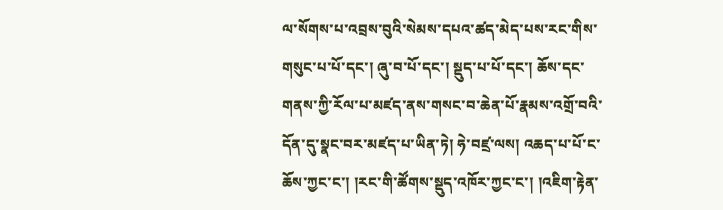ལ་སོགས་པ་འབྲས་བུའི་སེམས་དཔའ་ཚད་མེད་པས་རང་གིས་གསུང་པ་པོ་དང་། ཞུ་བ་པོ་དང་། སྡུད་པ་པོ་དང་། ཆོས་དང་གནས་ཀྱི་རོལ་པ་མཛད་ནས་གསང་བ་ཆེན་པོ་རྣམས་འགྲོ་བའི་དོན་དུ་སྣང་བར་མཛད་པ་ཡིན་ཏེ། ཧེ་བཛྲ་ལས། འཆད་པ་པོ་ང་ཆོས་ཀྱང་ང་། །རང་གི་ཚོགས་སྡུད་འཁོར་ཀྱང་ང་། །འཇིག་རྟེན་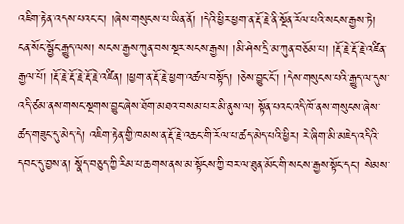འཇིག་རྟེན་འདས་པའང་ང་། །ཞེས་གསུངས་པ་ཡིན་ནོ། །དེའི་ཕྱིར་ཕྱག་ན་རྡོ་རྗེ་ནི་སྔོན་རོལ་པའི་སངས་རྒྱས་ཏེ། ངན་སོང་སྦྱོང་རྒྱུད་ལས། སངས་རྒྱས་ཀུན་བས་སྔར་སངས་རྒྱས། །མི་ཤེས་དྲི་མ་ཀུན་བཅོམ་པ། །རྡོ་རྗེ་རྡོ་རྗེ་འཛིན་རྒྱལ་པོ། །རྡོ་རྗེ་རྡོ་རྗེ་རྡོ་རྗེ་འཛིན། །ཕྱག་ན་རྡོ་རྗེ་ཕྱག་འཚལ་བསྟོད། །ཅེས་བྱུང་ངོ་། །དེས་གསུངས་པའི་རྒྱུད་ལ་དུས་འདི་ཙམ་ནས་གསང་སྔགས་བྱུང་ཞེས་ཐོག་མཐའ་བསམ་པར་མི་ནུས་ལ། སྟོན་པའང་འདི་ཁོ་ནས་གསུངས་ཞེས་ཚད་གཟུང་དུ་མེད་དེ། འཇིག་རྟེན་གྱི་ཁམས་ན་རྡོ་རྗེ་འཆང་གི་རོལ་པ་ཚད་མེད་པའི་ཕྱིར། རེ་ཞིག་མི་མཇེད་འདིའི་དབང་དུ་བྱས་ན། སྣོད་བཅུད་ཀྱི་རིམ་པ་ཆགས་ནས་མ་སྟོངས་ཀྱི་བར་ལ་ཐུན་མོང་གི་སངས་རྒྱས་སྟོང་དང་། སེམས་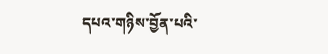དཔའ་གཉིས་བྱོན་པའི་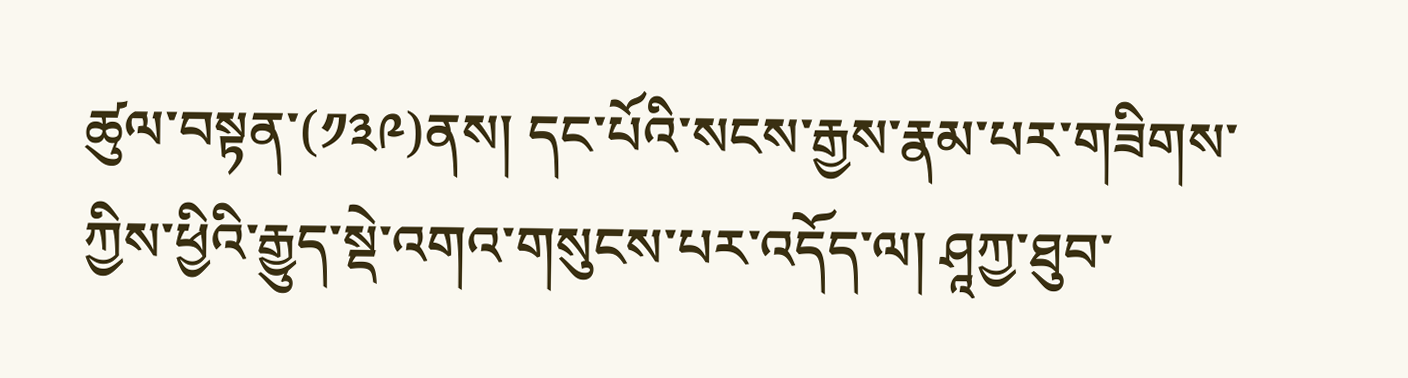ཚུལ་བསྟན་(༡༣༩)ནས། དང་པོའི་སངས་རྒྱས་རྣམ་པར་གཟིགས་ཀྱིས་ཕྱིའི་རྒྱུད་སྡེ་འགའ་གསུངས་པར་འདོད་ལ། ཤཱཀྱ་ཐུབ་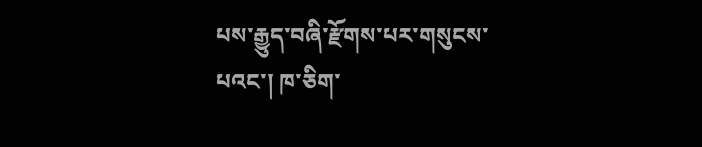པས་རྒྱུད་བཞི་རྫོགས་པར་གསུངས་པའང་། ཁ་ཅིག་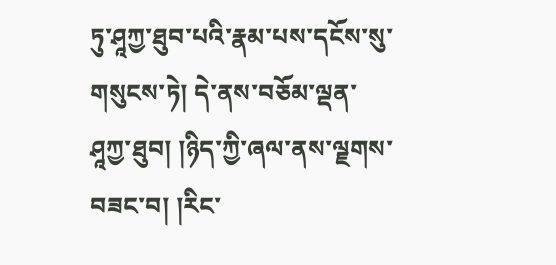ཏུ་ཤཱཀྱ་ཐུབ་པའི་རྣམ་པས་དངོས་སུ་གསུངས་ཏེ། དེ་ནས་བཅོམ་ལྡན་ཤཱཀྱ་ཐུབ། །ཉིད་ཀྱི་ཞལ་ནས་ལྗགས་བཟང་བ། །རིང་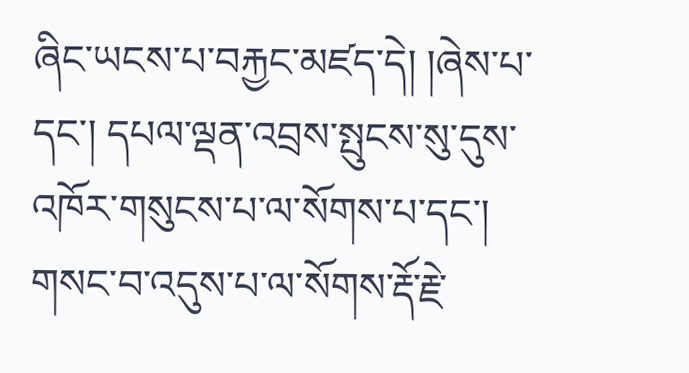ཞིང་ཡངས་པ་བརྐྱང་མཛད་དེ། །ཞེས་པ་དང་། དཔལ་ལྡན་འབྲས་སྤུངས་སུ་དུས་འཁོར་གསུངས་པ་ལ་སོགས་པ་དང་། གསང་བ་འདུས་པ་ལ་སོགས་རྡོ་རྗེ་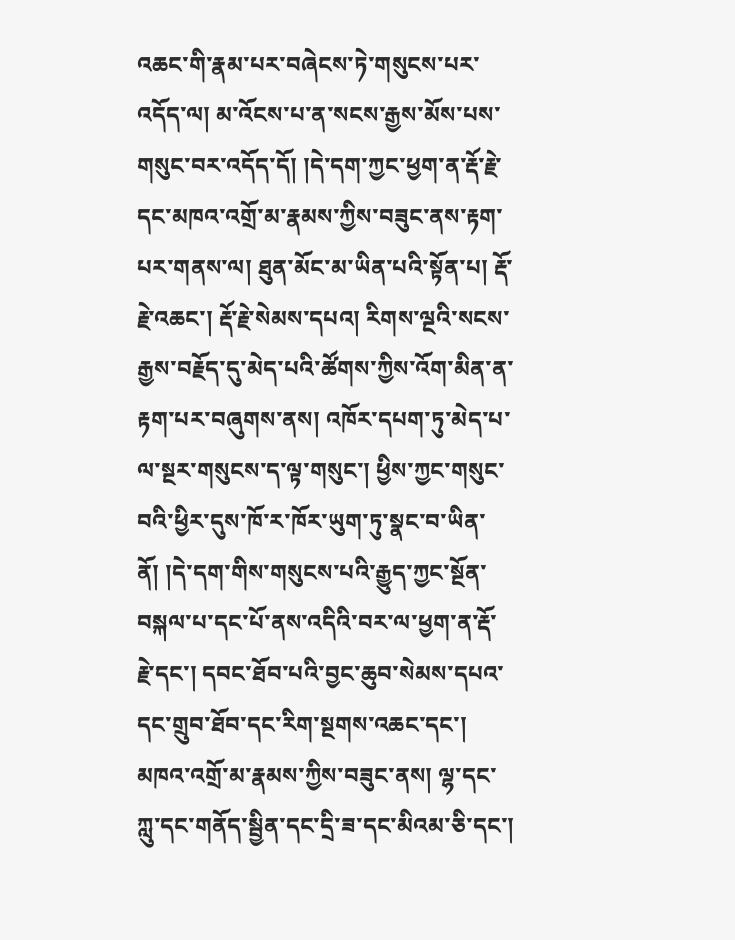འཆང་གི་རྣམ་པར་བཞེངས་ཏེ་གསུངས་པར་འདོད་ལ། མ་འོངས་པ་ན་སངས་རྒྱས་མོས་པས་གསུང་བར་འདོད་དོ། །དེ་དག་ཀྱང་ཕྱག་ན་རྡོ་རྗེ་དང་མཁའ་འགྲོ་མ་རྣམས་ཀྱིས་བཟུང་ནས་རྟག་པར་གནས་ལ། ཐུན་མོང་མ་ཡིན་པའི་སྟོན་པ། རྡོ་རྗེ་འཆང་། རྡོ་རྗེ་སེམས་དཔའ། རིགས་ལྔའི་སངས་རྒྱས་བརྗོད་དུ་མེད་པའི་ཚོགས་ཀྱིས་འོག་མིན་ན་རྟག་པར་བཞུགས་ནས། འཁོར་དཔག་ཏུ་མེད་པ་ལ་སྔར་གསུངས་ད་ལྟ་གསུང་། ཕྱིས་ཀྱང་གསུང་བའི་ཕྱིར་དུས་ཁོ་ར་ཁོར་ཡུག་ཏུ་སྣང་བ་ཡིན་ནོ། །དེ་དག་གིས་གསུངས་པའི་རྒྱུད་ཀྱང་སྔོན་བསྐལ་པ་དང་པོ་ནས་འདིའི་བར་ལ་ཕྱག་ན་རྡོ་རྗེ་དང་། དབང་ཐོབ་པའི་བྱང་ཆུབ་སེམས་དཔའ་དང་གྲུབ་ཐོབ་དང་རིག་སྔགས་འཆང་དང་། མཁའ་འགྲོ་མ་རྣམས་ཀྱིས་བཟུང་ནས། ལྷ་དང་ཀླུ་དང་གནོད་སྦྱིན་དང་དྲི་ཟ་དང་མིའམ་ཅི་དང་།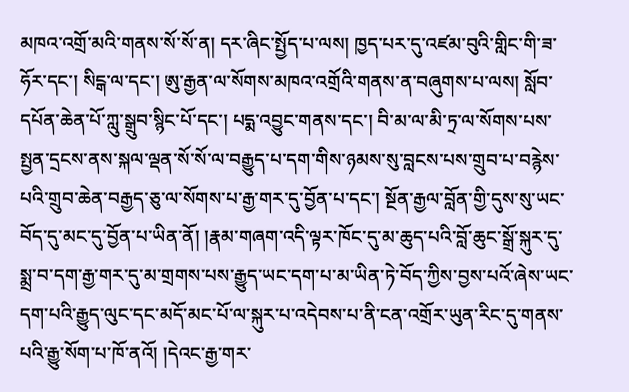མཁའ་འགྲོ་མའི་གནས་སོ་སོ་ན། དར་ཞིང་སྤྱོད་པ་ལས། ཁྱད་པར་དུ་འཛམ་བུའི་གླིང་གི་ཟ་ཧོར་དང་། སིངྒ་ལ་དང་། ཨུ་རྒྱན་ལ་སོགས་མཁའ་འགྲོའི་གནས་ན་བཞུགས་པ་ལས། སློབ་དཔོན་ཆེན་པོ་ཀླུ་སྒྲུབ་སྙིང་པོ་དང་། པདྨ་འབྱུང་གནས་དང་། བི་མ་ལ་མི་ཏྲ་ལ་སོགས་པས་སྤྱན་དྲངས་ནས་སྐལ་ལྡན་སོ་སོ་ལ་བརྒྱུད་པ་དག་གིས་ཉམས་སུ་བླངས་པས་གྲུབ་པ་བརྙེས་པའི་གྲུབ་ཆེན་བརྒྱད་ཅུ་ལ་སོགས་པ་རྒྱ་གར་དུ་བྱོན་པ་དང་། སྔོན་རྒྱལ་བློན་གྱི་དུས་སུ་ཡང་བོད་དུ་མང་དུ་བྱོན་པ་ཡིན་ནོ། །རྣམ་གཞག་འདི་ལྟར་ཁོང་དུ་མ་ཆུད་པའི་བློ་ཆུང་སྒྲོ་སྐུར་དུ་སྨྲ་བ་དག་རྒྱ་གར་དུ་མ་གྲགས་པས་རྒྱུད་ཡང་དག་པ་མ་ཡིན་ཏེ་བོད་ཀྱིས་བྱས་པའོ་ཞེས་ཡང་དག་པའི་རྒྱུད་ལུང་དང་མདོ་མང་པོ་ལ་སྐུར་པ་འདེབས་པ་ནི་ངན་འགྲོར་ཡུན་རིང་དུ་གནས་པའི་རྒྱུ་སོག་པ་ཁོ་ནའོ། །དེའང་རྒྱ་གར་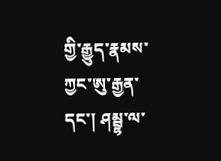གྱི་རྒྱུད་རྣམས་ཀྱང་ཨུ་རྒྱན་དང་། ཤམྦྷ་ལ་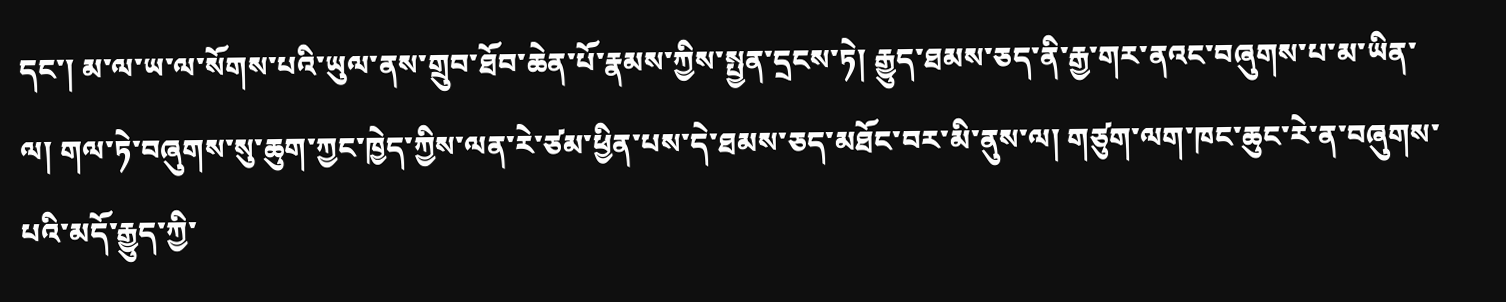དང་། མ་ལ་ཡ་ལ་སོགས་པའི་ཡུལ་ནས་གྲུབ་ཐོབ་ཆེན་པོ་རྣམས་ཀྱིས་སྤྱན་དྲངས་ཏེ། རྒྱུད་ཐམས་ཅད་ནི་རྒྱ་གར་ནའང་བཞུགས་པ་མ་ཡིན་ལ། གལ་ཏེ་བཞུགས་སུ་ཆུག་ཀྱང་ཁྱེད་ཀྱིས་ལན་རེ་ཙམ་ཕྱིན་པས་དེ་ཐམས་ཅད་མཐོང་བར་མི་ནུས་ལ། གཙུག་ལག་ཁང་ཆུང་རེ་ན་བཞུགས་པའི་མདོ་རྒྱུད་ཀྱི་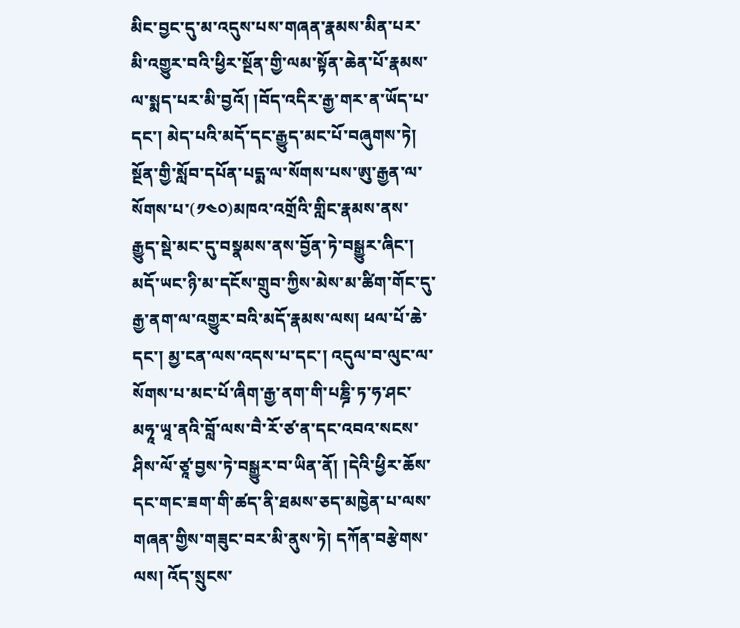མིང་བྱང་དུ་མ་འདུས་པས་གཞན་རྣམས་མིན་པར་མི་འགྱུར་བའི་ཕྱིར་སྔོན་གྱི་ལམ་སྟོན་ཆེན་པོ་རྣམས་ལ་སྨད་པར་མི་བྱའོ། །བོད་འདིར་རྒྱ་གར་ན་ཡོད་པ་དང་། མེད་པའི་མདོ་དང་རྒྱུད་མང་པོ་བཞུགས་ཏེ། སྔོན་གྱི་སློབ་དཔོན་པདྨ་ལ་སོགས་པས་ཨུ་རྒྱན་ལ་སོགས་པ་(༡༤༠)མཁའ་འགྲོའི་གླིང་རྣམས་ནས་རྒྱུད་སྡེ་མང་དུ་བསྣམས་ནས་བྱོན་ཏེ་བསྒྱུར་ཞིང་། མདོ་ཡང་ཉི་མ་དངོས་གྲུབ་ཀྱིས་མེས་མ་ཚིག་གོང་དུ་རྒྱ་ནག་ལ་འགྱུར་བའི་མདོ་རྣམས་ལས། ཕལ་པོ་ཆེ་དང་། མྱ་ངན་ལས་འདས་པ་དང་། འདུལ་བ་ལུང་ལ་སོགས་པ་མང་པོ་ཞིག་རྒྱ་ནག་གི་པཎྜི་ཏ་ཧ་ཤང་མཧཱ་ཡཱ་ནའི་བློ་ལས་བཻ་རོ་ཙ་ན་དང་འབའ་སངས་ཤིས་ལོ་ཙཱ་བྱས་ཏེ་བསྒྱུར་བ་ཡིན་ནོ། །དེའི་ཕྱིར་ཆོས་དང་གང་ཟག་གི་ཚད་ནི་ཐམས་ཅད་མཁྱེན་པ་ལས་གཞན་གྱིས་གཟུང་བར་མི་ནུས་ཏེ། དཀོན་བརྩེགས་ལས། འོད་སྲུངས་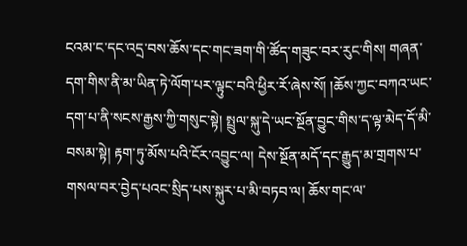ངའམ་ང་དང་འདྲ་བས་ཆོས་དང་གང་ཟག་གི་ཚོད་གཟུང་བར་རུང་གིས། གཞན་དག་གིས་ནི་མ་ཡིན་ཏེ་ལོག་པར་ལྟུང་བའི་ཕྱིར་རོ་ཞེས་སོ། །ཆོས་ཀྱང་བཀའ་ཡང་དག་པ་ནི་སངས་རྒྱས་ཀྱི་གསུང་སྟེ། སྤྲུལ་སྐུ་དེ་ཡང་སྔོན་བྱུང་གིས་ད་ལྟ་མེད་དོ་མི་བསམ་སྟེ། རྟག་ཏུ་མོས་པའི་ངོར་འབྱུང་ལ། དེས་སྔོན་མདོ་དང་རྒྱུད་མ་གྲགས་པ་གསལ་བར་བྱེད་པའང་སྲིད་པས་སྐུར་པ་མི་བཏབ་ལ། ཆོས་གང་ལ་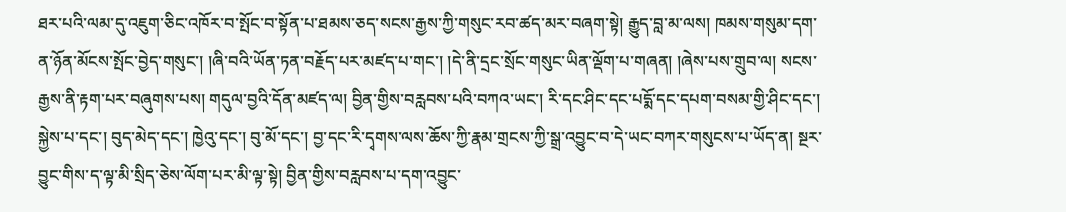ཐར་པའི་ལམ་དུ་འཇུག་ཅིང་འཁོར་བ་སྤོང་བ་སྟོན་པ་ཐམས་ཅད་སངས་རྒྱས་ཀྱི་གསུང་རབ་ཚད་མར་བཞག་སྟེ། རྒྱུད་བླ་མ་ལས། ཁམས་གསུམ་དག་ན་ཉོན་མོངས་སྤོང་བྱེད་གསུང་། །ཞི་བའི་ཡོན་ཏན་བརྗོད་པར་མཛད་པ་གང་། །དེ་ནི་དྲང་སྲོང་གསུང་ཡིན་ལྡོག་པ་གཞན། །ཞེས་པས་གྲུབ་ལ། སངས་རྒྱས་ནི་རྟག་པར་བཞུགས་པས། གདུལ་བྱའི་དོན་མཛད་ལ། བྱིན་གྱིས་བརླབས་པའི་བཀའ་ཡང་། རི་དང་ཤིང་དང་པདྨོ་དང་དཔག་བསམ་གྱི་ཤིང་དང་། སྐྱེས་པ་དང་། བུད་མེད་དང་། ཁྱེའུ་དང་། བུ་མོ་དང་། བྱ་དང་རི་དྭགས་ལས་ཆོས་ཀྱི་རྣམ་གྲངས་ཀྱི་སྒྲ་འབྱུང་བ་དེ་ཡང་བཀར་གསུངས་པ་ཡོད་ན། སྔར་བྱུང་གིས་ད་ལྟ་མི་སྲིད་ཅེས་ལོག་པར་མི་ལྟ་སྟེ། བྱིན་གྱིས་བརླབས་པ་དག་འབྱུང་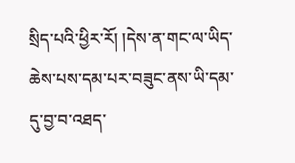སྲིད་པའི་ཕྱིར་རོ། །དེས་ན་གང་ལ་ཡིད་ཆེས་པས་དམ་པར་བཟུང་ནས་ཡི་དམ་དུ་བྱ་བ་འཐད་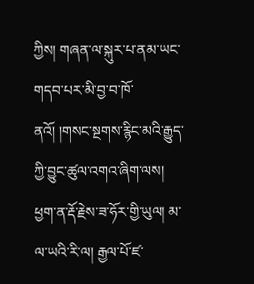ཀྱིས། གཞན་ལ་སྐུར་པ་ནམ་ཡང་གདབ་པར་མི་བྱ་བ་ཁོ་ནའོ། །གསང་སྔགས་རྙིང་མའི་རྒྱུད་ཀྱི་བྱུང་ཚུལ་འགའ་ཞིག་ལས། ཕྱག་ན་རྡོ་རྗེས་ཟ་ཧོར་གྱི་ཡུལ། མ་ལ་ཡའི་རི་ལ། རྒྱལ་པོ་ཛ་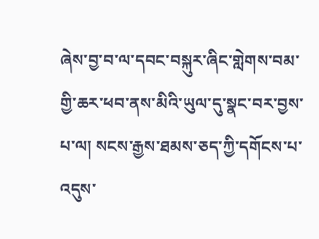ཞེས་བྱ་བ་ལ་དབང་བསྐུར་ཞིང་གླེགས་བམ་གྱི་ཆར་ཕབ་ནས་མིའི་ཡུལ་དུ་སྣང་བར་བྱས་པ་ལ། སངས་རྒྱས་ཐམས་ཅད་ཀྱི་དགོངས་པ་འདུས་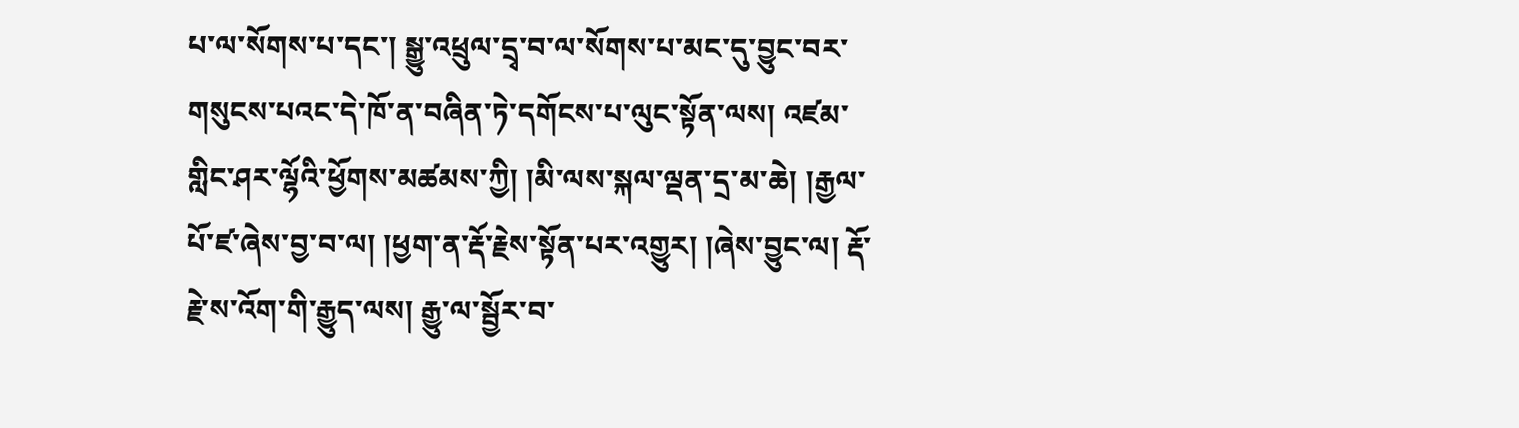པ་ལ་སོགས་པ་དང་། སྒྱུ་འཕྲུལ་དྲྭ་བ་ལ་སོགས་པ་མང་དུ་བྱུང་བར་གསུངས་པའང་དེ་ཁོ་ན་བཞིན་ཏེ་དགོངས་པ་ལུང་སྟོན་ལས། འཛམ་གླིང་ཤར་ལྷོའི་ཕྱོགས་མཚམས་ཀྱི། །མི་ལས་སྐལ་ལྡན་དྲ་མ་ཆེ། །རྒྱལ་པོ་ཛ་ཞེས་བྱ་བ་ལ། །ཕྱག་ན་རྡོ་རྗེས་སྟོན་པར་འགྱུར། །ཞེས་བྱུང་ལ། རྡོ་རྗེ་ས་འོག་གི་རྒྱུད་ལས། རྒྱུ་ལ་སྦྱོར་བ་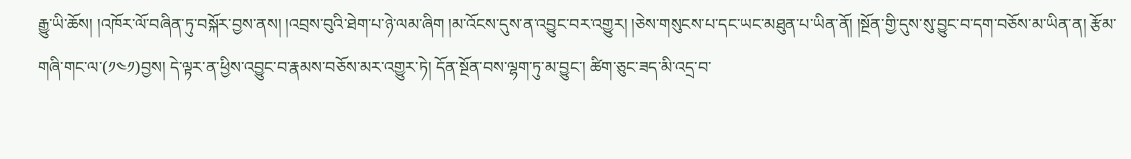རྒྱུ་ཡི་ཆོས། །འཁོར་ལོ་བཞིན་ཏུ་བསྐོར་བྱས་ནས། །འབྲས་བུའི་ཐེག་པ་ཉེ་ལམ་ཞིག །མ་འོངས་དུས་ན་འབྱུང་བར་འགྱུར། །ཅེས་གསུངས་པ་དང་ཡང་མཐུན་པ་ཡིན་ནོ། །སྔོན་གྱི་དུས་སུ་བྱུང་བ་དག་བཅོས་མ་ཡིན་ན། རྩོམ་གཞི་གང་ལ་(༡༤༡)བྱས། དེ་ལྟར་ན་ཕྱིས་འབྱུང་བ་རྣམས་བཅོས་མར་འགྱུར་ཏེ། དོན་སྔོན་བས་ལྷག་ཏུ་མ་བྱུང་། ཚིག་ཅུང་ཟད་མི་འདྲ་བ་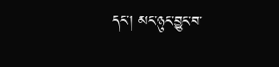དང་། མང་ཉུང་བྱུང་བ་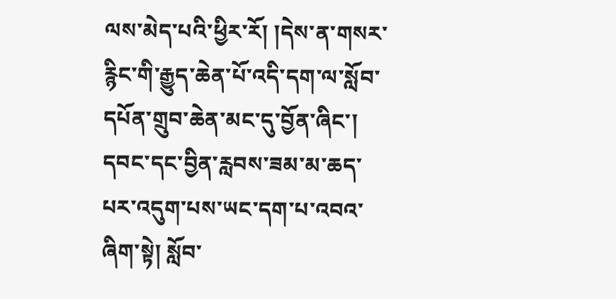ལས་མེད་པའི་ཕྱིར་རོ། །དེས་ན་གསར་རྙིང་གི་རྒྱུད་ཆེན་པོ་འདི་དག་ལ་སློབ་དཔོན་གྲུབ་ཆེན་མང་དུ་བྱོན་ཞིང་། དབང་དང་བྱིན་རླབས་ཟམ་མ་ཆད་པར་འདུག་པས་ཡང་དག་པ་འབའ་ཞིག་སྟེ། སློབ་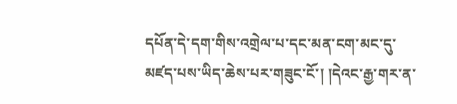དཔོན་དེ་དག་གིས་འགྲེལ་པ་དང་མན་ངག་མང་དུ་མཛད་པས་ཡིད་ཆེས་པར་གཟུང་ངོ་། །དེའང་རྒྱ་གར་ན་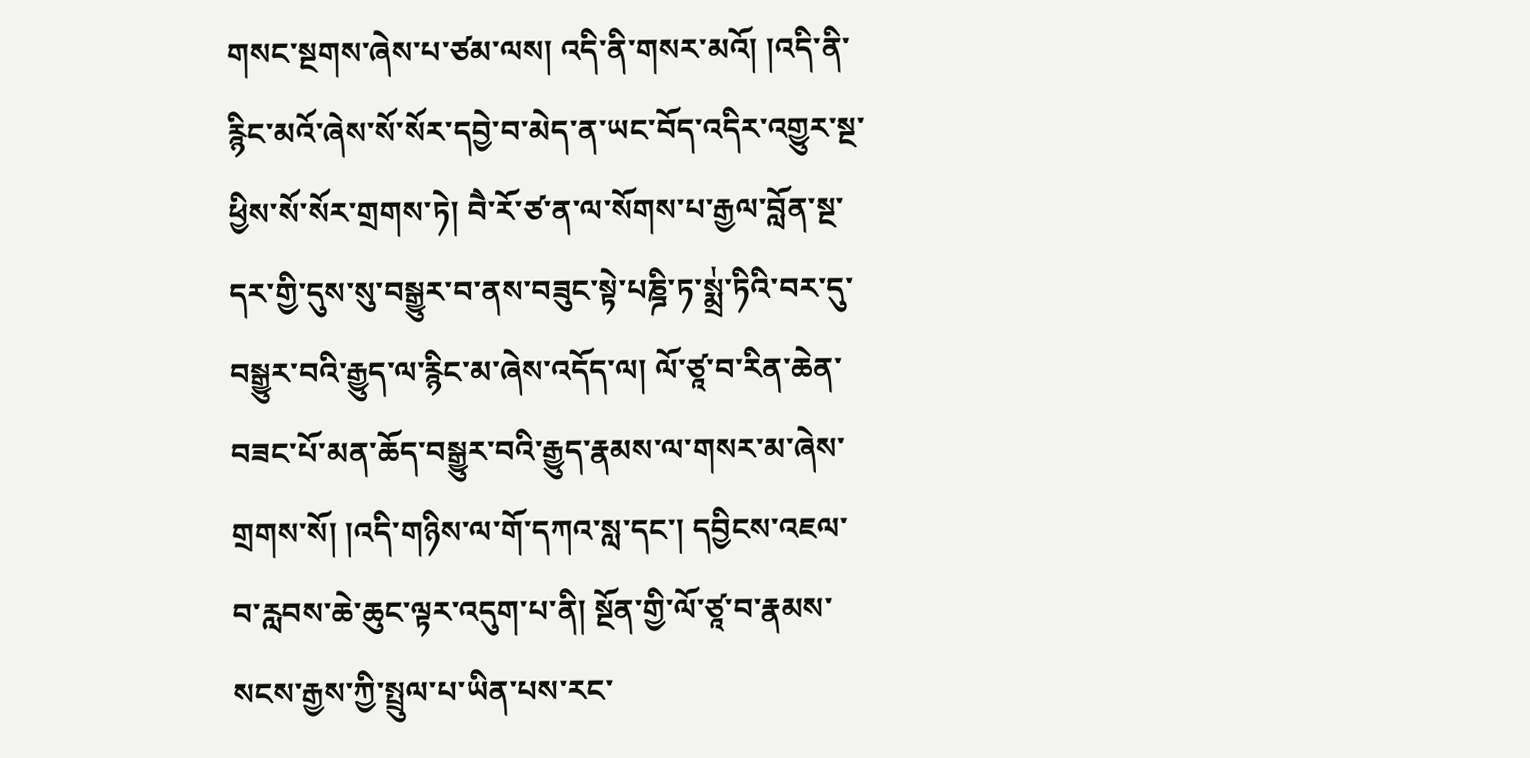གསང་སྔགས་ཞེས་པ་ཙམ་ལས། འདི་ནི་གསར་མའོ། །འདི་ནི་རྙིང་མའོ་ཞེས་སོ་སོར་དབྱེ་བ་མེད་ན་ཡང་བོད་འདིར་འགྱུར་སྔ་ཕྱིས་སོ་སོར་གྲགས་ཏེ། བཻ་རོ་ཙ་ན་ལ་སོགས་པ་རྒྱལ་བློན་སྔ་དར་གྱི་དུས་སུ་བསྒྱུར་བ་ནས་བཟུང་སྟེ་པཎྜི་ཏ་སྨྲ྇་ཏིའི་བར་དུ་བསྒྱུར་བའི་རྒྱུད་ལ་རྙིང་མ་ཞེས་འདོད་ལ། ལོ་ཙཱ་བ་རིན་ཆེན་བཟང་པོ་མན་ཆོད་བསྒྱུར་བའི་རྒྱུད་རྣམས་ལ་གསར་མ་ཞེས་གྲགས་སོ། །འདི་གཉིས་ལ་གོ་དཀའ་སླ་དང་། དབྱིངས་འཇལ་བ་རླབས་ཆེ་ཆུང་ལྟར་འདུག་པ་ནི། སྔོན་གྱི་ལོ་ཙཱ་བ་རྣམས་སངས་རྒྱས་ཀྱི་སྤྲུལ་པ་ཡིན་པས་རང་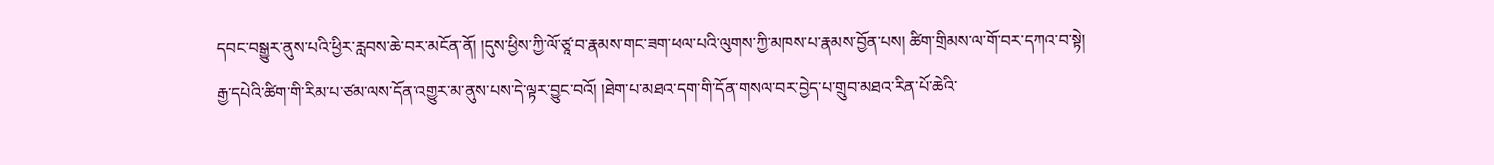དབང་བསྒྱུར་ནུས་པའི་ཕྱིར་རླབས་ཆེ་བར་མངོན་ནོ། །དུས་ཕྱིས་ཀྱི་ལོ་ཙཱ་བ་རྣམས་གང་ཟག་ཕལ་པའི་ལུགས་ཀྱི་མཁས་པ་རྣམས་བྱོན་པས། ཚིག་གྲིམས་ལ་གོ་བར་དཀའ་བ་སྟེ། རྒྱ་དཔེའི་ཚིག་གི་རིམ་པ་ཙམ་ལས་དོན་འགྱུར་མ་ནུས་པས་དེ་ལྟར་བྱུང་བའོ། །ཐེག་པ་མཐའ་དག་གི་དོན་གསལ་བར་བྱེད་པ་གྲུབ་མཐའ་རིན་པོ་ཆེའི་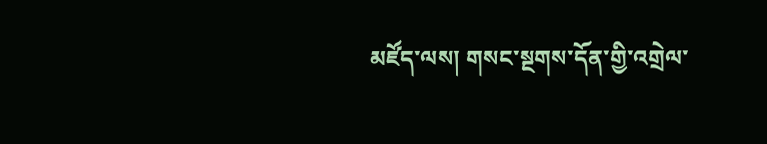མཛོད་ལས། གསང་སྔགས་དོན་གྱི་འགྲེལ་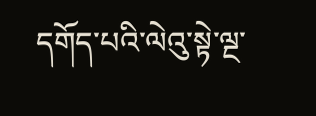དགོད་པའི་ལེའུ་སྟེ་ལྔ་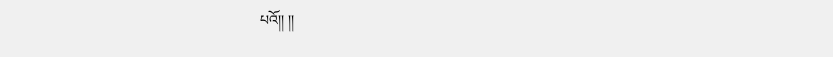པའོ།། །།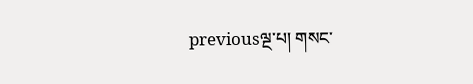previousལྔ་པ། གསང་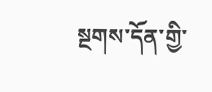སྔགས་དོན་གྱི་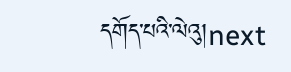དགོད་པའི་ལེའུ།next